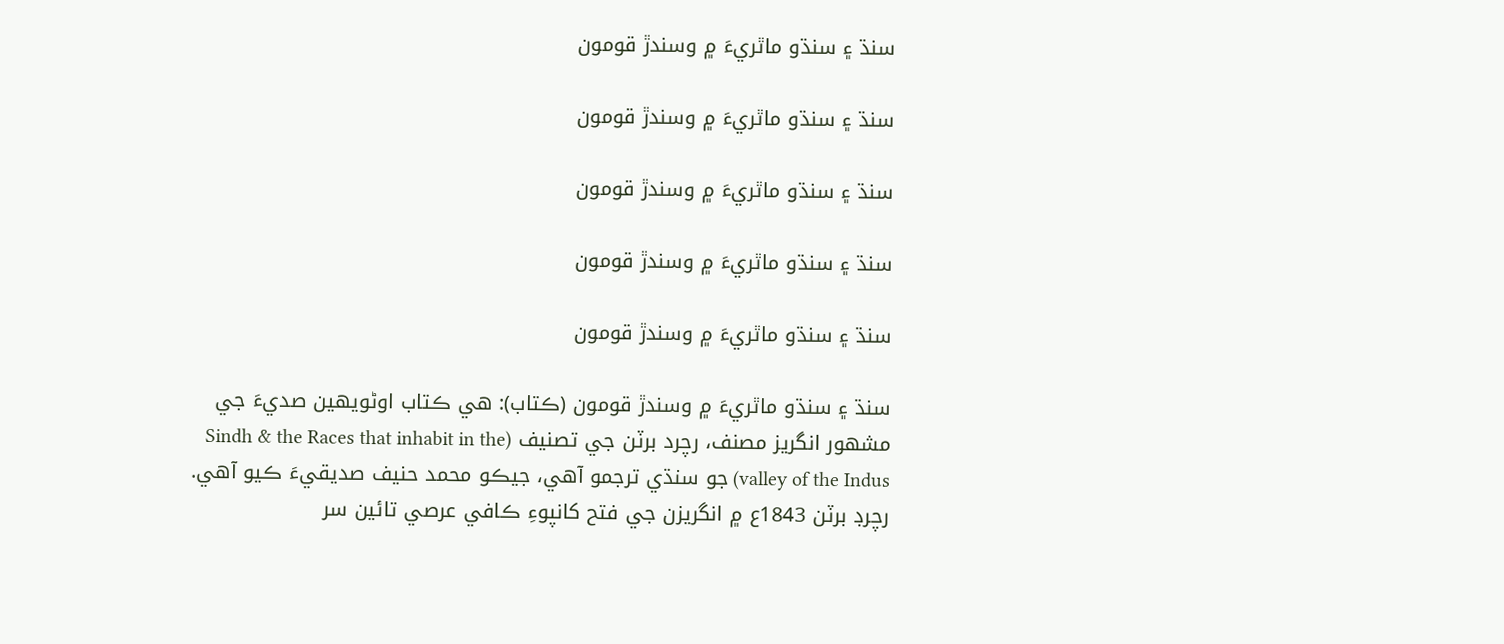سنڌ ۽ سنڌو ماٿريءَ ۾ وسندڙ قومون

سنڌ ۽ سنڌو ماٿريءَ ۾ وسندڙ قومون

سنڌ ۽ سنڌو ماٿريءَ ۾ وسندڙ قومون

سنڌ ۽ سنڌو ماٿريءَ ۾ وسندڙ قومون

سنڌ ۽ سنڌو ماٿريءَ ۾ وسندڙ قومون

سنڌ ۽ سنڌو ماٿريءَ ۾ وسندڙ قومون (ڪتاب): هي ڪتاب اوڻويهين صديءَ جي مشهور انگريز مصنف، رچرد برٽن جي تصنيف (Sindh & the Races that inhabit in the valley of the Indus) جو سنڌي ترجمو آهي، جيڪو محمد حنيف صديقيءَ ڪيو آهي.
رچرڊ برٽن 1843ع ۾ انگريزن جي فتح کانپوءِ ڪافي عرصي تائين سر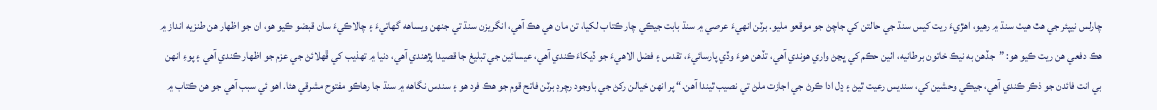چارلس نيپئر جي هٿ هيٺ سنڌ ۾ رهيو، اهڙيءَ ريت کيس سنڌ جي حالتن کي جاچڻ جو موقعو مليو. برٽن انهيءَ عرصي ۾ سنڌ بابت جيڪي چار ڪتاب لکيا، تن مان هي هڪ آهي، انگريزن سنڌ تي جنهن ويساهه گهاتيءَ ۽ چالاڪيءَ سان قبضو ڪيو هو، ان جو اظهار هن طنزيه انداز ۾ هڪ دفعي هن ريت ڪيو هو: ”جڏهن به نيڪ خاتون برطانيه، اٺين حڪم کي ڀڃڻ واري هوندي آهي، تڏهن هوءَ وڏي پارسائيءَ، تقدس ۽ فضل الاهيءَ جو ڏيکاءَ ڪندي آهي، عيسائين جي تبليغ جا قصيدا پڙهندي آهي، دنيا ۾ تهذيب کي ڦهلائڻ جي عزم جو اظهار ڪندي آهي ۽ پوءِ انهن بي انت فائدن جو ذڪر ڪندي آهي، جيڪي وحشين کي، سنديس رعيت ٿيڻ ۽ ڍل ادا ڪرڻ جي اجازت ملڻ تي نصيب ٿيندا آهن.“ پر انهن خيالن رکڻ جي باوجود رچرڊ برٽن فاتح قوم جو هڪ فرد هو ۽ سندس نگاهه ۾ سنڌ جا رهاڪو مفتوح مشرقي هئا. اهو ئي سبب آهي جو هن ڪتاب ۾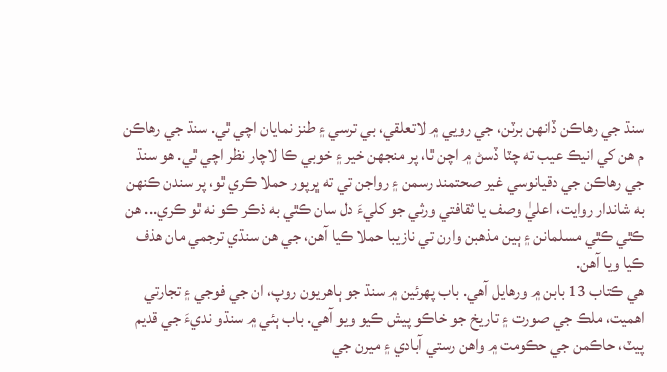سنڌ جي رهاڪن ڏانهن برٽن، جي رويي ۾ لاتعلقي، بي ترسي ۽ طنز نمايان اچي ٿي. سنڌ جي رهاڪن م هن کي انيڪ عيب ته چٽا ڏسڻ ۾ اچن ٿا، پر منجهن خير ۽ خوبي ڪا لاچار نظر اچي ٿي. هو سنڌ جي رهاڪن جي دقيانوسي غير صحتمند رسمن ۽ رواجن تي ته ڀرپور حملا ڪري ٿو، پر سندن ڪنهن به شاندار روايت، اعليٰ وصف يا ثقافتي ورثي جو کليءَ دل سان ڪٿي به ذڪر ڪو نه ٿو ڪري... هن ڪٿي ڪٿي مسلمانن ۽ ٻين مذهبن وارن تي نازيبا حملا ڪيا آهن، جي هن سنڌي ترجمي مان هذف ڪيا ويا آهن.
هي ڪتاب 13 بابن ۾ ورهايل آهي. باب پهرئين ۾ سنڌ جو ٻاهريون روپ، ان جي فوجي ۽ تجارتي اهميت، ملڪ جي صورت ۽ تاريخ جو خاڪو پيش ڪيو ويو آهي. باب ٻئي ۾ سنڌو نديءَ جي قديم پيٽ، حاڪمن جي حڪومت ۾ واهن رستي آبادي ۽ ميرن جي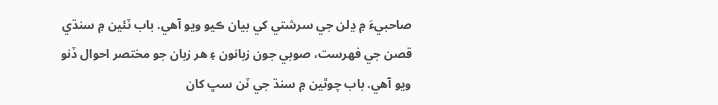صاحبيءَ ۾ ڍلن جي سرشتي کي بيان ڪيو ويو آهي. باب ٽئين ۾ سنڌي قصن جي فهرست، صوبي جون زبانون ۽ هر زبان جو مختصر احوال ڏنو ويو آهي. باب چوٿين ۾ سنڌ جي ٽن سڀ کان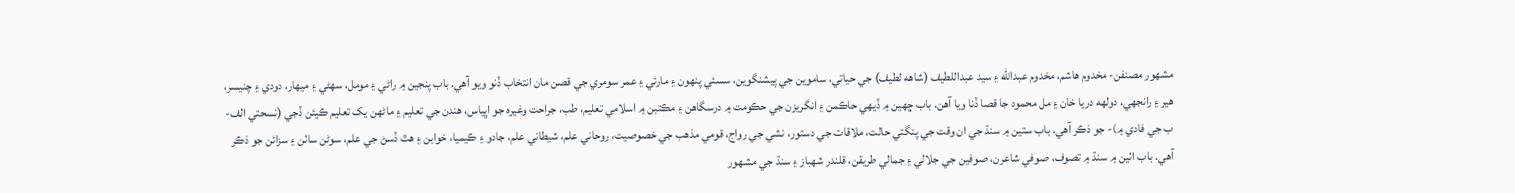مشهور مصنفن- مخدوم هاشم، مخدوم عبدالله ۽ سيد عبداللطيف (شاهه لطيف) جي حياتي، ساموين جي پيشنگوين، سسئي پنهون ۽ مارئي ۽ عمر سومري جي قصن مان انتخاب ڏنو ويو آهي. باب پنجين ۾ راڻي ۽ مومل، سهڻي ۽ ميهار، دودي ۽ چنيسر، هير ۽ رانجهي، دولهه دريا خان ۽ مل محمود جا قصا ڏنا ويا آهن. باب ڇهين ۾ ڏيهي حاڪمن ۽ انگريزن جي حڪومت ۾ درسگاهن ۽ مڪتبن ۾ اسلامي تعليم، طب، جراحت وغيره جو اڀياس، هندن جي تعليم ۽ ماڻهن يک تعليم ڪيئن ڏجي (نسحتي الف- ب جي فادي ۾)- جو ذڪر آهي. باب ستين ۾ سنڌ جي ان وقت جي پنگتي حالت، ملاقات جي دستور، نشي جي رواج، قومي مذهب جي خصوصيت، روحاني علم، شيطاني علم، جادو ۽ ڪيميا، خوابن ۽ هٿ ڏسڻ جي علم، سوڻن ساٺن ۽ سزائن جو ذڪر آهي. باب اٺين ۾ سنڌ ۾ تصوف، صوفي شاعرن، صوفين جي جلالي ۽ جمالي طريقن، قلندر شهباز ۽ سنڌ جي مشهور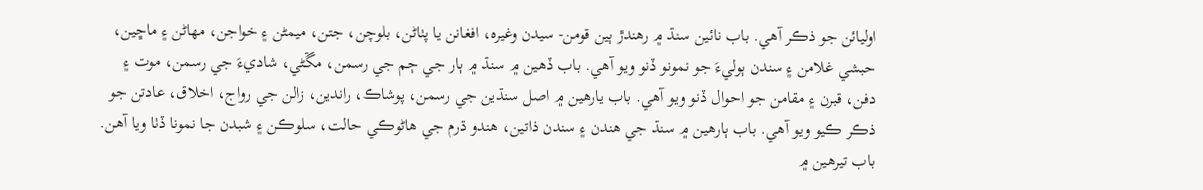اوليائن جو ذڪر آهي. باب نائين سنڌ ۾ رهندڙ ٻين قومن- سيدن وغيره، افغانن يا پٺاڻن، بلوچن، جتن، ميمڻن ۽ خواجن، مهاڻن ۽ ماڇين، حبشي غلامن ۽ سندن ٻوليءَ جو نمونو ڏنو ويو آهي. باب ڏهين ۾ سنڌ ۾ ٻار جي ڄم جي رسمن، مڱڻي، شاديءَ جي رسمن، موت ۽ دفن، قبرن ۽ مقامن جو احوال ڏنو ويو آهي. باب يارهين ۾ اصل سنڌين جي رسمن، پوشاڪ، راندين، زالن جي رواج، اخلاق، عادتن جو ذڪر ڪيو ويو آهي. باب ٻارهين ۾ سنڌ جي هندن ۽ سندن ذاتين، هندو ڌرم جي هاڻوڪي حالت، سلوڪن ۽ شبدن جا نمونا ڏٺا ويا آهن. باب تيرهين ۾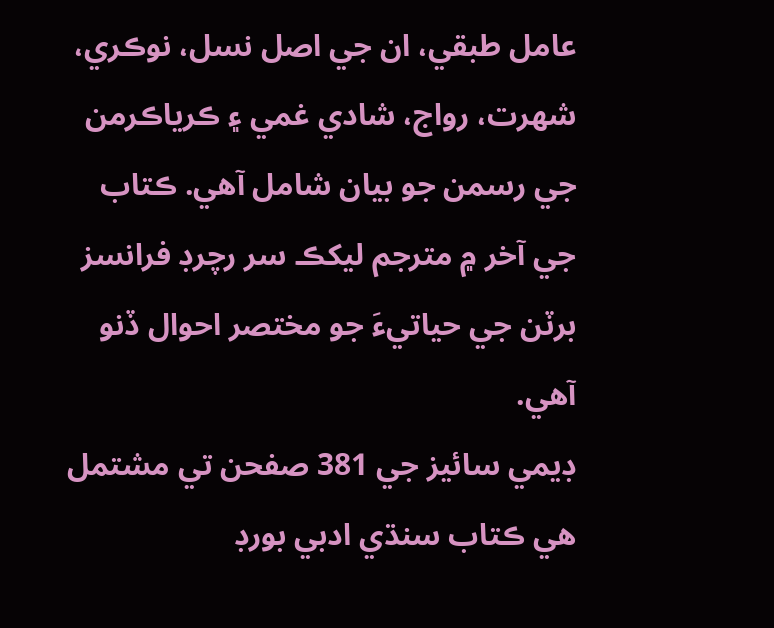عامل طبقي، ان جي اصل نسل، نوڪري، شهرت، رواج، شادي غمي ۽ ڪرياڪرمن جي رسمن جو بيان شامل آهي. ڪتاب جي آخر ۾ مترجم ليکڪ سر رچرڊ فرانسز برٽن جي حياتيءَ جو مختصر احوال ڏنو آهي.
ڊيمي سائيز جي 381 صفحن تي مشتمل هي ڪتاب سنڌي ادبي بورڊ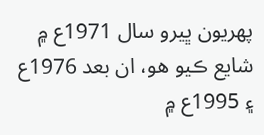پهريون ڀيرو سال 1971ع ۾ شايع ڪيو هو، ان بعد 1976ع ۽ 1995ع ۾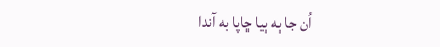اُن جا ٻه ٻيا ڇاپا به آندا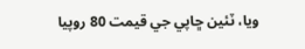ويا، ٽئين ڇاپي جي قيمت 80 روپيا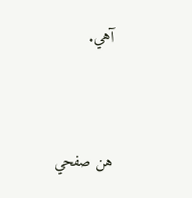آهي.


هن صفحي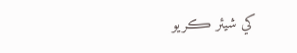کي شيئر ڪريو